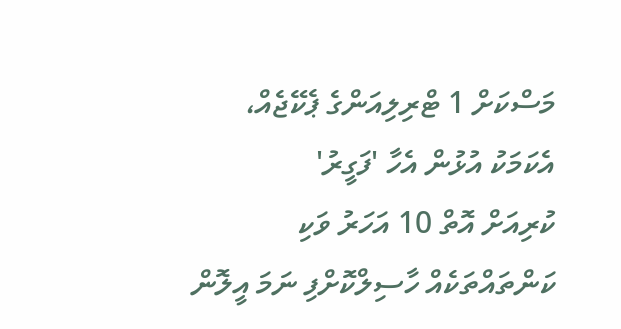މަސްކަށް 1 ޓްރިލިއަންގެ ޕެކޭޖެއް، އެކަމަކު އުޅުން އެހާ 'ފަގީރު'
ކުރިއަށް އޮތް 10 އަހަރު ވަކި ކަންތައްތަކެއް ހާސިލްކޮށްފި ނަމަ އީލޮން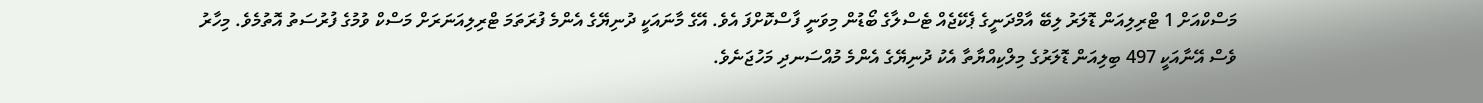މަސްކްއަށް 1 ޓްރިލިއަން ޑޮލަރު ލިބޭ އާމްދަނީގެ ޕެކޭޖެއް ޓެސްލާގެ ބޯޑުން މިވަނީ ފާސްކޮށްފަ އެވެ. އޭގެ މާނައަކީ ދުނިޔޭގެ އެންމެ ފުރަތަމަ ޓްރިލިއަނަރަށް މަސްކް ވުމުގެ ފުރުސަތު އޮތުމެވެ. މިހާރު ވެސް އޭނާއަކީ 497 ބިލިއަން ޑޮލަރުގެ މިލްކިއްޔާތާ އެކު ދުނިޔޭގެ އެންމެ މުއްސަނދި މަހުޖަނެވެ.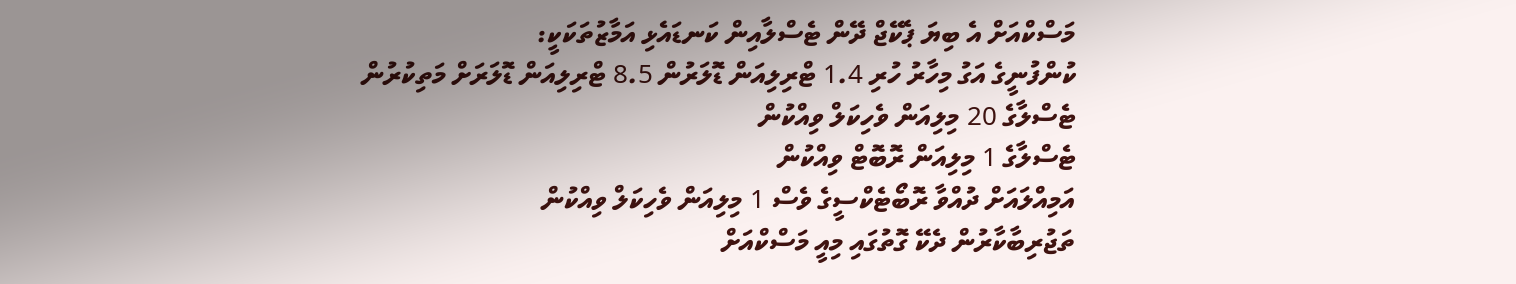މަސްކްއަށް އެ ބިޔަ ޕެކޭޖް ދޭން ޓެސްލާއިން ކަނޑައެޅި އަމާޒުތަކަކީ:
ކުންފުނީގެ އަގު މިހާރު ހުރި 1.4 ޓްރިލިއަން ޑޮލަރުން 8.5 ޓްރިލިއަން ޑޮލަރަށް މަތިކުރުން
ޓެސްލާގެ 20 މިލިއަން ވެހިކަލް ވިއްކުން
ޓެސްލާގެ 1 މިލިއަން ރޮބޮޓް ވިއްކުން
އަމިއްލައަށް ދުއްވާ ރޮބޯޓެކްސީގެ ވެސް 1 މިލިއަން ވެހިކަލް ވިއްކުން
ތަޖުރިބާކާރުން ދެކޭ ގޮތުގައި މިއީ މަސްކްއަށް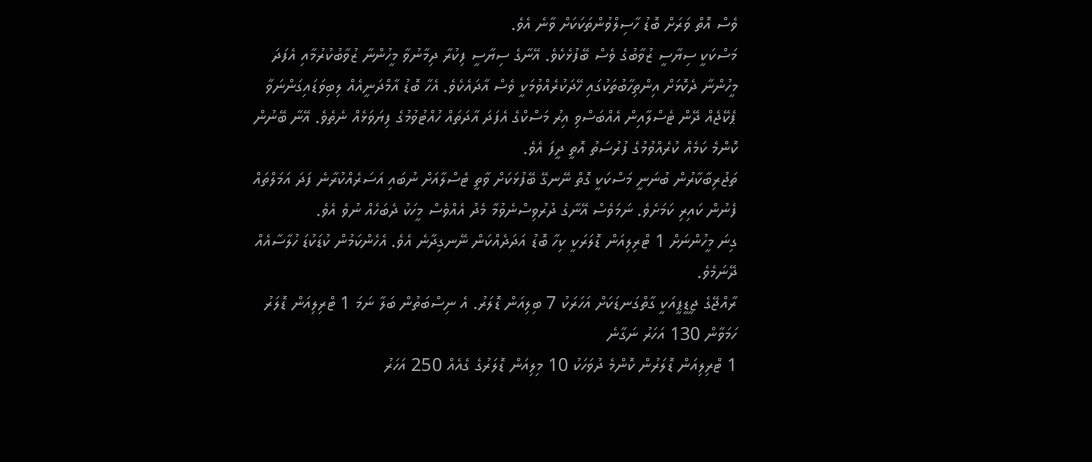ވެސް އޮތް ވަރަށް ބޮޑު ހާސިލްވުންތަކަކަށް ވާނެ އެވެ.
މަސްކަކީ ސިޔާސީ ޒުވާބުގެ ވެސް ބޭފުޅެކެވެ. އޭނާގެ ސިޔާސީ ފިކުރާ ދިމާނުވާ މީހުންނާ ޒުވާބުކުރުމާއި އެފަދަ މީހުންނާ ދެކޮޅަށް އިންތިހާބުތަކުގައި ހޭދަކުރެއްވުމަކީ ވެސް އާދައެކެވެ. އެހާ ބޮޑު އާމްދަނީއެއް ލިބިވަޑައިގަންނަވާ ޕެކޭޖެއް ދޭން ޓެސްލާއިން އެއްބަސްވި އިރު މަސްކްގެ އެފަދަ އާދަތައް ހުއްޓުވުމުގެ ފިޔަވަޅެއް ނެތެވެ. އޭނާ ބޭނުން ކޮންމެ ކަމެއް ކުރެއްވުމުގެ ފުރުސަތު އޮތީ ދީފަ އެވެ.
ތަޖުރިބާކާރުން ބުނަނީ މަސްކަކީ ގޮތް ނޭނގޭ ބޭފުޅަކަށް ވާތީ ޓެސްލާއަށް ނުބައި އަސަރެއްކުރާނެ ފަދަ އަމަލްތައް ފެނުން ކައިރި ކަމަށެވެ. ނަމަވެސް އޭނާގެ ދުރުވިސްނެވުމާ މެދު އެއްވެސް މީހަކު ދެބަހެއް ނުވެ އެވެ.
ގިނަ މީހުންނަށް 1 ޓްރިލިއަން ޑޮލަރަކީ ކިހާ ބޮޑު އަދަދެއްކަން ނޭނގިދާނެ އެވެ. އެހެންކަމުން ކުޑަކުޑަ ހުލާސާއެއް ދޭނަމެވެ.
ރާއްޖޭގެ ޖީޑީޕީއަކީ ގާތްގަނޑަކަށް އަހަރަކު 7 ބިލިއަން ޑޮލަރު. އެ ނިސްބަތުން ބަލާ ނަމަ 1 ޓްރިލިއަން ޑޮލަރު ހަމަވާން 130 އަހަރު ނަގާނެ
1 ޓްރިލިއަން ޑޮލަރުން ކޮންމެ ދުވަހަކު 10 މިލިއަން ޑޮލަރުގެ ގެއެއް 250 އަހަރު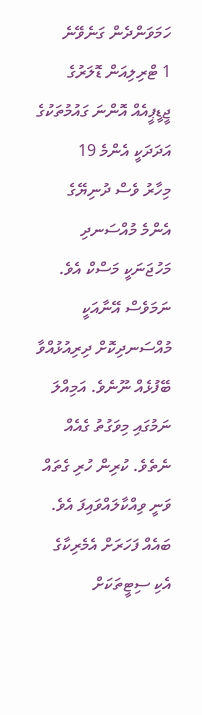ހަމަވަންދެން ގަނެވޭނެ
1 ޓްރިލިއަން ޑޮލަރުގެ ޖީޑީޕީއެއް އޮންނަ ގައުމުތަކުގެ އަދަދަކީ އެންމެ 19
މިހާރު ވެސް ދުނިޔޭގެ އެންމެ މުއްސަނދި މަހުޖަނަކީ މަސްކް އެވެ. ނަމަވެސް އޭނާއަކީ މުއްސަނދިކޮށް ދިރިއުޅުއްވާ ބޭފުޅެއް ނޫނެވެ. އަމިއްލަ ނަމުގައި މިވަގުތު ގެއެއް ނެތެވެ. ކުރިން ހުރި ގެތައް ވަނީ ވިއްކާލައްވައިފަ އެވެ. ބައެއް ފަހަރަށް އެމެރިކާގެ އެކި ސިޓީތަކަށް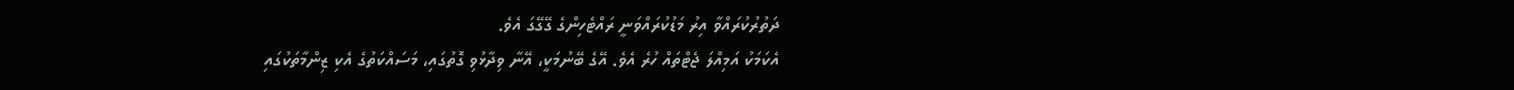ދަތުރުކުރައްވާ އިރު މަޑުކުރައްވަނީ ރައްޓެހިންގެ ގޭގޭގަ އެވެ.
އެކަމަކު އަމިއްލަ ޖެޓްތައް ހުރެ އެވެ. އޭގެ ބޭނުމަކީ، އޭނާ ވިދާޅުވި ގޮތުގައި، މަސައްކަތުގެ އެކި ޒިންމާތަކުގައި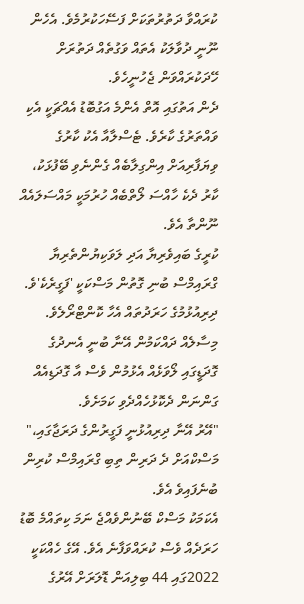ކުރައްވާ ދަތުރުތަކަށް ފަސޭހަކުރުމެވެ. އެހެން ނޫނީ ދުވާލަކު އެތައް ވަގުތެއް ދަތުރަށް ހޭދަކުރައްވަން ޖެހުނީހެވެ.
ދެން އަތުގައި އޮތް އެންމެ އަގުބޮޑު އެއްޗަކީ އެކި ވައްތަރުގެ ކާރެވެ. ޓެސްލާއާ އެކު ކާރުގެ ވިޔަފާރިއަށް އިންގިލާބެއް ގެންނެވި ބޭފުޅަކު، ކާރު ދެކެ ހާއްސަ ލޯތްބެއް ހުރުމަކީ މައްސަލައެއް ނޫންތާ އެވެ.
ކުރީގެ ބައިވެރިޔާ އަދި ލަވަކިޔުންތެރިޔާ ގްރައިމްސް ބުނި ގޮތުން މަސްކަކީ 'ފަގީރެކެ'ވެ. ދިރިއުޅުމުގެ ހަރަދުތައް އެހާ ކޮންޓްރޯލެވެ. މިސާލެއް ދައްކަމުން އޭނާ ބުނީ އެނދުގެ ގޮދަޑީގައި ލޯވަޅެއް އެޅުމުން ވެސް އާ ގޮދަޑިއެއް ގަންނަން ދެކޮޅުހެއްދެވި ކަމަށެވެ.
"އޭރު އޭނާ ދިރިއުޅުނީ ފަގީރުންގެ ދަރަޖާގައި،" މަސްކްއަށް ދެ ދަރިން ތިބި ގްރައިމްސް ކުރިން ބުނެފައިވެ އެވެ.
އެކަމަކު މަސްކް ބޭނުންވެއްޖެ ނަމަ ކިތައްމެ ބޮޑު ހަރަދެއް ވެސް ކުރައްވަފާނެ އެވެ. އޭގެ ހެއްކަކީ 2022ގައި 44 ބިލިއަން ޑޮލަރަށް އޭރުގެ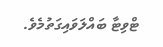ޓްވިޓާ ބައްލަވައިގަތުމެވެ.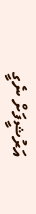އަރުޝީފަށް ނެގީ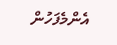އެންމެފަހުން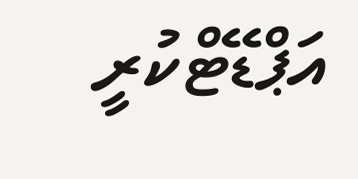އަޕްޑޭޓްކުރީ